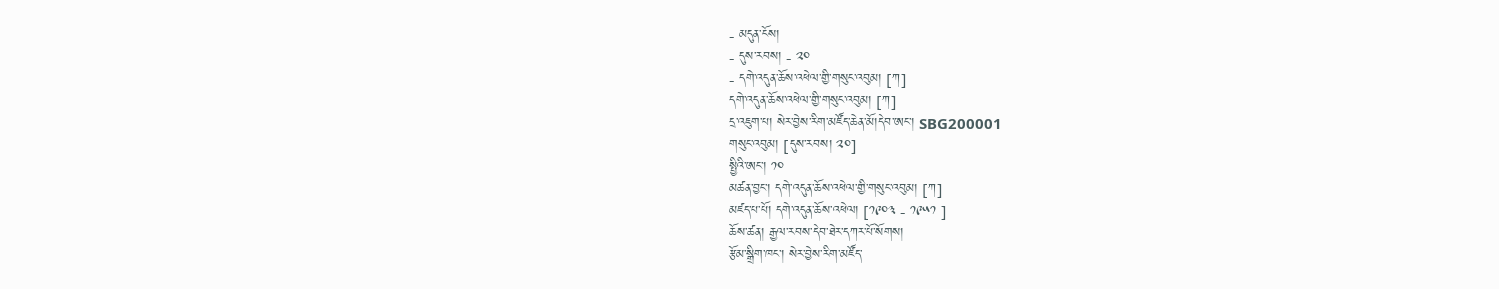- མདུན་ངོས།
- དུས་རབས། - ༢༠
- དགེ་འདུན་ཆོས་འཕེལ་གྱི་གསུང་འབུམ། [ཀ]
དགེ་འདུན་ཆོས་འཕེལ་གྱི་གསུང་འབུམ། [ཀ]
དྲ་འཇུག་པ། སེར་བྱེས་རིག་མཛོད་ཆེན་མོ།དེབ་ཨང་། SBG200001
གསུང་འབུམ། [དུས་རབས། ༢༠]
སྤྱིའི་ཨང་། ༡༠
མཚན་བྱང་། དགེ་འདུན་ཆོས་འཕེལ་གྱི་གསུང་འབུམ། [ཀ]
མཛད་པ་པོ། དགེ་འདུན་ཆོས་འཕེལ། [༡༩༠༣ - ༡༩༥༡ ]
ཆོས་ཚན། རྒྱལ་རབས་དེབ་ཐེར་དཀར་པོ་སོགས།
རྩོམ་སྒྲིག་ཁང་། སེར་བྱེས་རིག་མཛོད་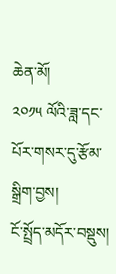ཆེན་མོ།
༢༠༡༥ ལོའི་ཟླ་དང་པོར་གསར་དུ་རྩོམ་སྒྲིག་བྱས།
ངོ་སྤྲོད་མདོར་བསྡུས།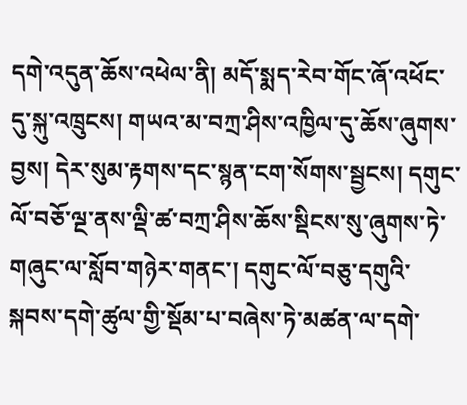དགེ་འདུན་ཆོས་འཕེལ་ནི། མདོ་སྨད་རེབ་གོང་ཞོ་འཕོང་དུ་སྐུ་འཁྲུངས། གཡའ་མ་བཀྲ་ཤིས་འཁྱིལ་དུ་ཆོས་ཞུགས་བྱས། དེར་སུམ་རྟགས་དང་སྙན་ངག་སོགས་སྦྱངས། དགུང་ལོ་བཅོ་ལྔ་ནས་ལྡི་ཚ་བཀྲ་ཤིས་ཆོས་སྡིངས་སུ་ཞུགས་ཏེ་གཞུང་ལ་སློབ་གཉེར་གནང་། དགུང་ལོ་བཅུ་དགུའི་སྐབས་དགེ་ཚུལ་གྱི་སྡོམ་པ་བཞེས་ཏེ་མཚན་ལ་དགེ་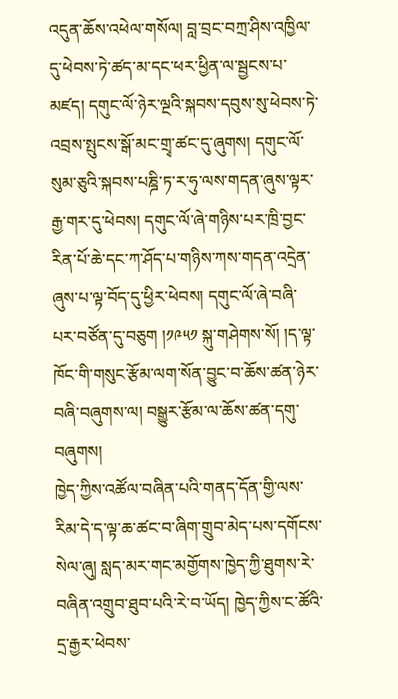འདུན་ཆོས་འཕེལ་གསོལ། བླ་བྲང་བཀྲ་ཤིས་འཁྱིལ་དུ་ཕེབས་ཏེ་ཚད་མ་དང་ཕར་ཕྱིན་ལ་སྦྱངས་པ་མཛད། དགུང་ལོ་ཉེར་ལྔའི་སྐབས་དབུས་སུ་ཕེབས་ཏེ་འབྲས་སྤུངས་སྒོ་མང་གྲྭ་ཚང་དུ་ཞུགས། དགུང་ལོ་སུམ་ཅུའི་སྐབས་པཎྜི་ཏ་ར་ཧུ་ལས་གདན་ཞུས་ལྟར་རྒྱ་གར་དུ་ཕེབས། དགུང་ལོ་ཞེ་གཉིས་པར་ཁྲི་བྱང་རིན་པོ་ཆེ་དང་ཀ་ཤོད་པ་གཉིས་ཀས་གདན་འདྲེན་ཞུས་པ་ལྟ་བོད་དུ་ཕྱིར་ཕེབས། དགུང་ལོ་ཞེ་བཞི་པར་བཙོན་དུ་བཅུག །༡༩༥༡ སྐུ་གཤེགས་སོ། །ད་ལྟ་ཁོང་གི་གསུང་རྩོམ་ལག་སོན་བྱུང་བ་ཆོས་ཚན་ཉེར་བཞི་བཞུགས་ལ། བསྒྱུར་རྩོམ་ལ་ཆོས་ཚན་དགུ་བཞུགས།
ཁྱེད་ཀྱིས་འཚོལ་བཞིན་པའི་གནད་དོན་གྱི་ལས་རིམ་དེ་ད་ལྟ་ཆ་ཚང་བ་ཞིག་གྲུབ་མེད་པས་དགོངས་སེལ་ཞུ། སླད་མར་གང་མགྱོགས་ཁྱེད་ཀྱི་ཐུགས་རེ་བཞིན་འགྲུབ་ཐུབ་པའི་རེ་བ་ཡོད། ཁྱེད་ཀྱིས་ང་ཚོའི་དྲ་རྒྱར་ཕེབས་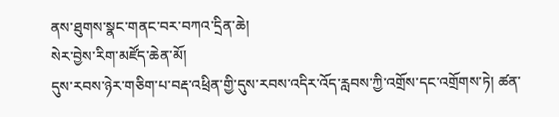ནས་ཐུགས་སྣང་གནང་བར་བཀའ་དྲིན་ཆེ།
སེར་བྱེས་རིག་མཛོད་ཆེན་མོ།
དུས་རབས་ཉེར་གཅིག་པ་བརྡ་འཕྲིན་གྱི་དུས་རབས་འདིར་འོད་རླབས་ཀྱི་འགྲོས་དང་འགྲོགས་ཏེ། ཚན་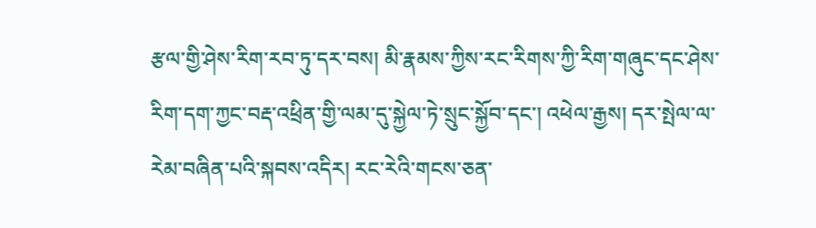རྩལ་གྱི་ཤེས་རིག་རབ་ཏུ་དར་བས། མི་རྣམས་ཀྱིས་རང་རིགས་ཀྱི་རིག་གཞུང་དང་ཤེས་རིག་དག་ཀྱང་བརྡ་འཕྲིན་གྱི་ལམ་དུ་སྐྱེལ་ཏེ་སྲུང་སྐྱོབ་དང་། འཕེལ་རྒྱས། དར་སྤེལ་ལ་རེམ་བཞིན་པའི་སྐབས་འདིར། རང་རེའི་གངས་ཅན་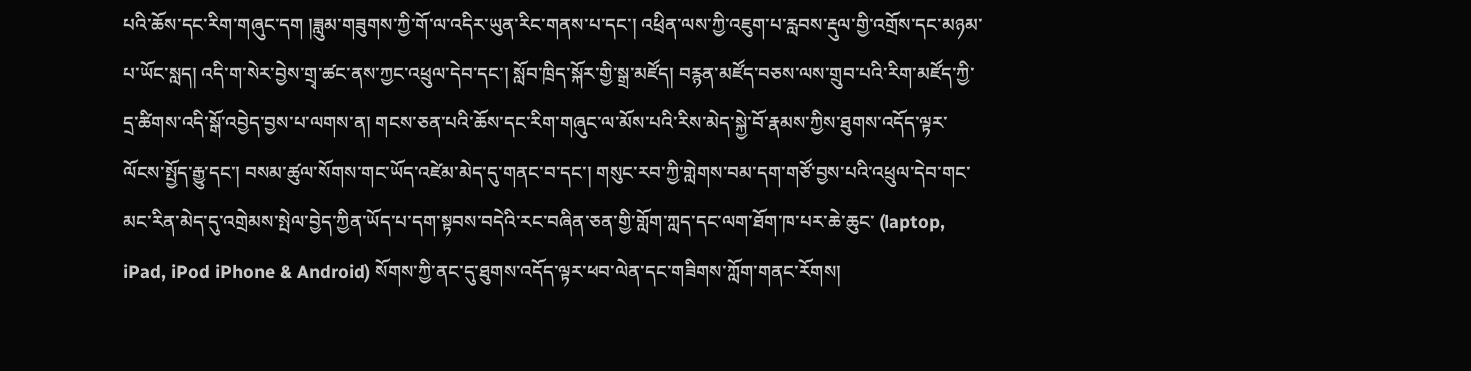པའི་ཆོས་དང་རིག་གཞུང་དག །ཟླུམ་གཟུགས་ཀྱི་གོ་ལ་འདིར་ཡུན་རིང་གནས་པ་དང་། འཕྲིན་ལས་ཀྱི་འཇུག་པ་རླབས་རྡུལ་གྱི་འགྲོས་དང་མཉམ་པ་ཡོང་སླད། འདི་ག་སེར་བྱེས་གྲྭ་ཚང་ནས་ཀྱང་འཕྲུལ་དེབ་དང་། སློབ་ཁྲིད་སྐོར་གྱི་སྒྲ་མཛོད། བརྙན་མཛོད་བཅས་ལས་གྲུབ་པའི་རིག་མཛོད་ཀྱི་དྲ་ཚིགས་འདི་སྒོ་འབྱེད་བྱས་པ་ལགས་ན། གངས་ཅན་པའི་ཆོས་དང་རིག་གཞུང་ལ་མོས་པའི་རིས་མེད་སྐྱེ་བོ་རྣམས་ཀྱིས་ཐུགས་འདོད་ལྟར་ལོངས་སྤྱོད་རྒྱུ་དང་། བསམ་ཚུལ་སོགས་གང་ཡོད་འཛེམ་མེད་དུ་གནང་བ་དང་། གསུང་རབ་ཀྱི་གླེགས་བམ་དག་གཙོ་བྱས་པའི་འཕྲུལ་དེབ་གང་མང་རིན་མེད་དུ་འགྲེམས་སྤེལ་བྱེད་ཀྱིན་ཡོད་པ་དག་སྟབས་བདེའི་རང་བཞིན་ཅན་གྱི་གློག་ཀླད་དང་ལག་ཐོག་ཁ་པར་ཆེ་ཆུང་ (laptop, iPad, iPod iPhone & Android) སོགས་ཀྱི་ནང་དུ་ཐུགས་འདོད་ལྟར་ཕབ་ལེན་དང་གཟིགས་ཀློག་གནང་རོགས།